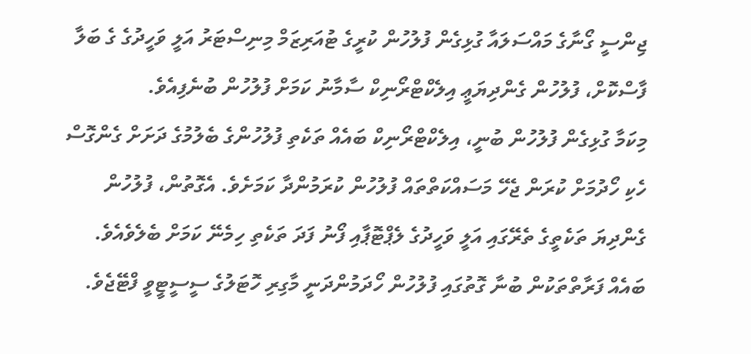ޖިންސީ ގޯނާގެ މައްސަލައާ ގުޅިގެން ފުލުހުން ކުރީގެ ޓުއަރިޒަމް މިނިސްޓަރު އަލީ ވަހީދުގެ ގެ ބަލާ ފާސްކޮށް، ފުލުހުން ގެންދިޔަޢީ އިލެކްޓްރޯނިކް ސާމާނު ކަމަށް ފުލުހުން ބުނެފިއެވެ.
މިކަމާ ގުޅިގެން ފުލުހުން ބުނީ، އިލެކްޓްރޯނިކް ބައެއް ތަކެތި ފުލުހުންގެ ބެލުމުގެ ދަށަށް ގެންގޮސް ހެކި ހޯދުމަށް ކުރަން ޖެހޭ މަސައްކަތްތައް ފުލުހުން ކުރަމުންދާ ކަމަށެވެ. އެގޮތުން، ފުލުހުން ގެންދިޔަ ތަކެތީގެ ތެރޭގައި އަލީ ވަހީދުގެ ލެޕްޓޮޕާއި ފޯނު ފަދަ ތަކެތި ހިމެނޭ ކަމަށް ބެލެވެއެވެ.
ބައެއް ފަރާތްތަކުން ބުނާ ގޮތުގައި ފުލުހުން ހޯދަމުންދަނީ މާގިރި ހޮޓަލުގެ ސީސީޓީވީ ފްޓޭޖެވެ.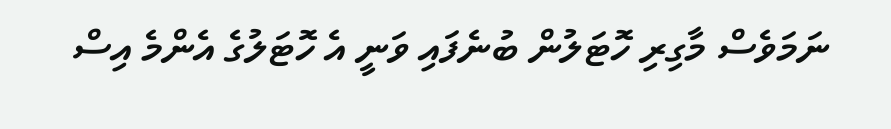ނަމަވެސް މާގިރި ހޮޓަލުން ބުނެފައި ވަނީ އެ ހޮޓަލުގެ އެންމެ އިސް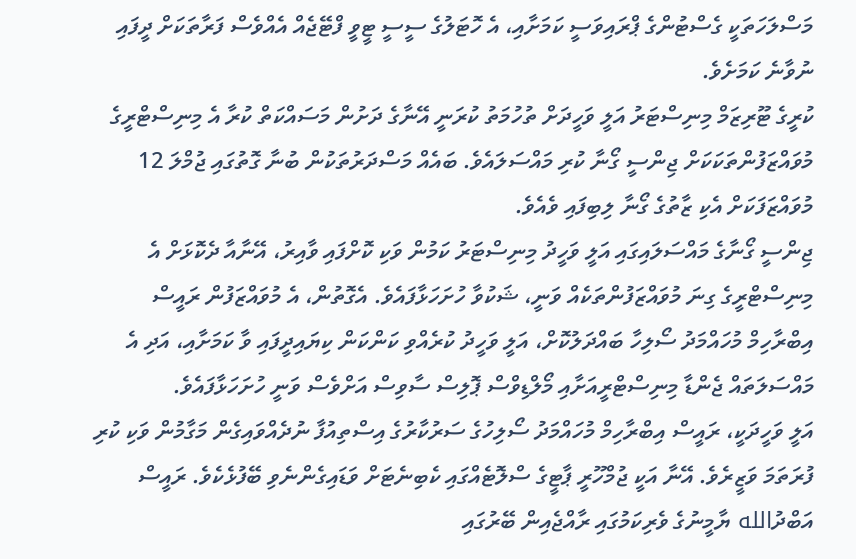މަސްލަހަތަކީ ގެސްޓުންގެ ޕްރައިވަސީ ކަމަށާއި، އެ ހޮޓަލުގެ ސީސީ ޓީވީ ފްޓޭޖެއް އެއްވެސް ފަރާތަކަށް ދީފައި ނުވާނެ ކަމަށެވެ.
ކުރީގެ ޓޫރިޒަމް މިނިސްޓަރު އަލީ ވަހީދަށް ތުހުމަތު ކުރަނީ އޭނާގެ ދަށުން މަސައްކަތް ކުރާ އެ މިނިސްޓްރީގެ މުވައްޒަފުންތަކަކަށް ޖިންސީ ގޯނާ ކުރި މައްސަލައެވެ. ބައެއް މަސްދަރުތަކުން ބުނާ ގޮތުގައި ޖުމްލަ 12 މުވައްޒަފަކަށް އެކި ޒާތުގެ ގޯނާ ލިބިފައި ވެއެވެ.
ޖިންސީ ގޯނާގެ މައްސަލައިގައި އަލީ ވަހީދު މިނިސްޓަރު ކަމުން ވަކި ކޮށްފައި ވާއިރު، އޭނާއާ ދެކޮޅަށް އެ މިނިސްޓްރީގެ ގިނަ މުވައްޒަފުންތަކެއް ވަނީ، ޝަކުވާ ހުށަހަޅާފައެވެ. އެގޮތުން، އެ މުވައްޒަފުން ރައީސް އިބްރާހިމް މުހައްމަދު ސޯލިހާ ބައްދަލުކޮށް، އަލީ ވަހީދު ކުރެއްވި ކަންކަން ކިޔައިދީފައި ވާ ކަމަށާއި، އަދި އެ މައްސަލަތައް ޖެންޑާ މިނިސްޓްރީއަށާއި މޯލްޑިވްސް ޕޮލިސް ސާވިސް އަށްވެސް ވަނީ ހުށަހަޅާފައެވެ.
އަލީ ވަހީދަކީ، ރައީސް އިބްރާހިމް މުހައްމަދު ސޯލިހުގެ ސަރުކާރުގެ އިސްތިއުފާ ނުދެއްވައިގެން މަގާމުން ވަކި ކުރި ފުރަތަމަ ވަޒީރެވެ. އޭނާ އަކީ ޖުމްހޫރީ ޕާޓީގެ ސްލޮޓެއްގައި ކެބިނެޓަށް ވަޑައިގެންނެވި ބޭފުޅެކެވެ. ރައީސް އަބްދުالله ޔާމީނުގެ ވެރިކަމުގައި ރާއްޖެއިން ބޭރުގައި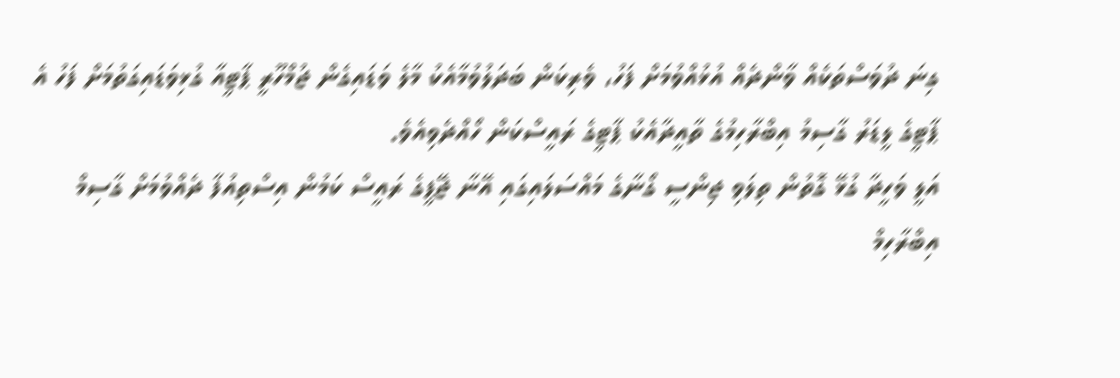ގިނަ ދުވަސްތަކެއް ވާންދެއް އުޅުއްވުމަށް ފަހު، ވެރިކަން ބަދަލުވުމާއެކު މާލެ ވަޑައިގެން ޖުމްހޫރީ ޕާޓީއާ ގުޅިވަޑައިގަތުމަށް ފަހު އެ ޕާޓީގެ ލީޑަރު ގާސިމު އިބްރާހިމުގެ ތާއީދާއެކު ޕާޓީގެ ރައީސްކަން ހޯއްދެވިއެވެ.
އަލީ ވަހީދާ ގުޅޭ ގޮތުން ތިލަވި ޖިންސީ ގޯނާގެ މައްސަލައިގައި އޭނާ ޖޭޕީގެ ރައީސް ކަމުން އިސްތިއުފާ ދެއްވުމަށް ގާސިމް އިބްރާހިމް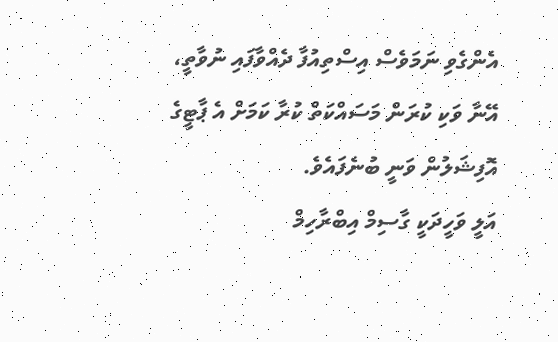އެންގެވި ނަމަވެސް އިސްތިއުފާ ދެއްވާފައި ނުވާތީ، އޭނާ ވަކި ކުރަން މަސައްކަތް ކުރާ ކަމަށް އެ ޕާޓީގެ އޮފިޝަލުން ވަނީ ބުނެފައެވެ.
އަލީ ވަހީދަކީ ގާސިމް އިބްރާހިމް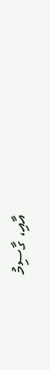އާއި، ގާސިމު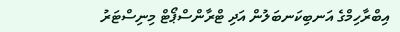އިބްރާހިމްގެ އަނބިކަނބަލުން އަދި ޓްރާންސްޕޯޓް މިނިސްޓަރު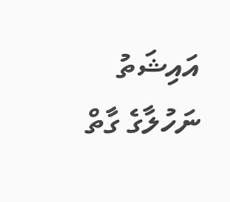އައިޝަތު ނަހުލާގެ ގާތް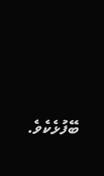ބޭފުޅެކެވެ.